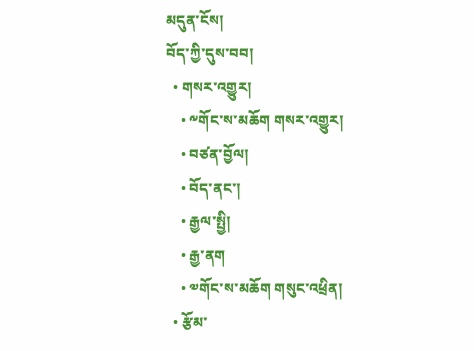མདུན་ངོས།
བོད་ཀྱི་དུས་བབ།
  • གསར་འགྱུར།
    • ༸གོང་ས་མཆོག གསར་འགྱུར།
    • བཙན་བྱོལ།
    • བོད་ནང་།
    • རྒྱལ་སྤྱི།
    • རྒྱ་ནག
    • ༧གོང་ས་མཆོག གསུང་འཕྲིན།
  • རྩོམ་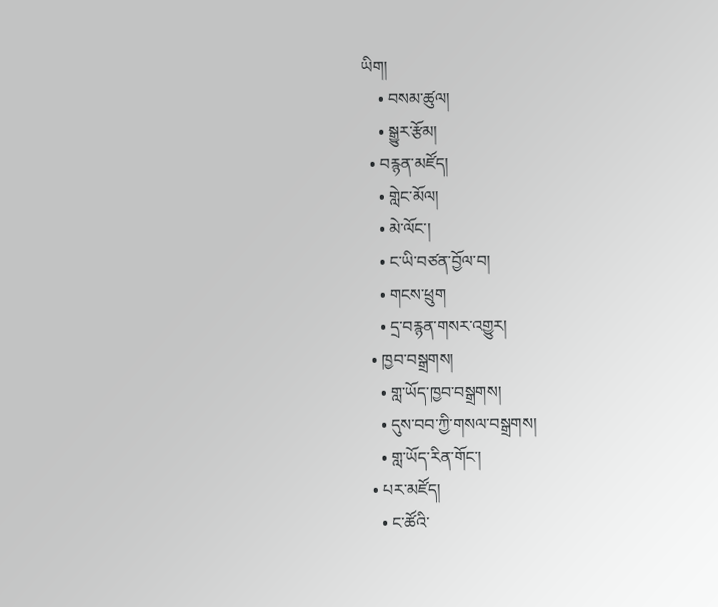ཡིག།
    • བསམ་ཚུལ།
    • སྒྱུར་རྩོམ།
  • བརྙན་མཛོད།
    • གླེང་མོལ།
    • མེ་ལོང་།
    • ང་ཡི་བཙན་བྱོལ་བ།
    • གངས་ཕྲུག
    • དྲ་བརྙན་གསར་འགྱུར།
  • ཁྱབ་བསྒྲགས།
    • གླ་ཡོད་ཁྱབ་བསྒྲགས།
    • དུས་བབ་ཀྱི་གསལ་བསྒྲགས།
    • གླ་ཡོད་རིན་གོང་།
  • པར་མཛོད།
    • ང་ཚོའི་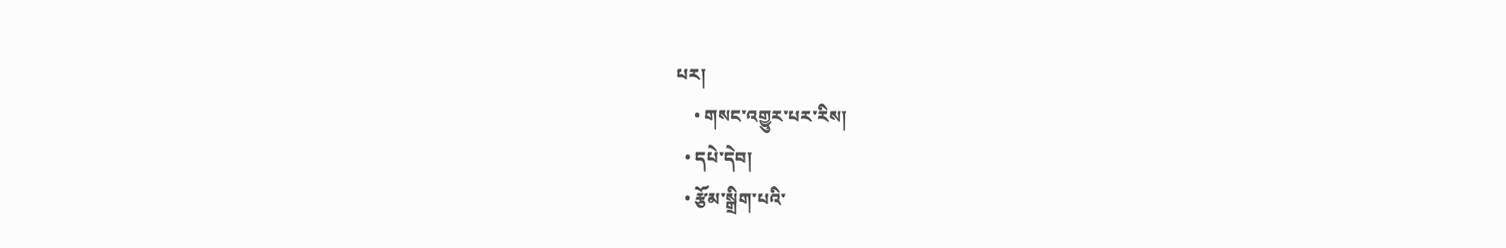པར།
    • གསང་འགྱུར་པར་རིས།
  • དཔེ་དེབ།
  • རྩོམ་སྒྲིག་པའི་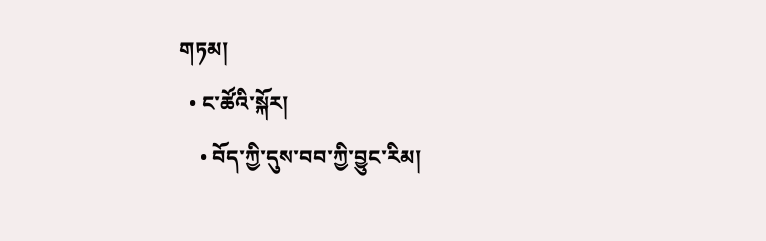གཏམ།
  • ང་ཚོའི་སྐོར།
    • བོད་ཀྱི་དུས་བབ་ཀྱི་བྱུང་རིམ།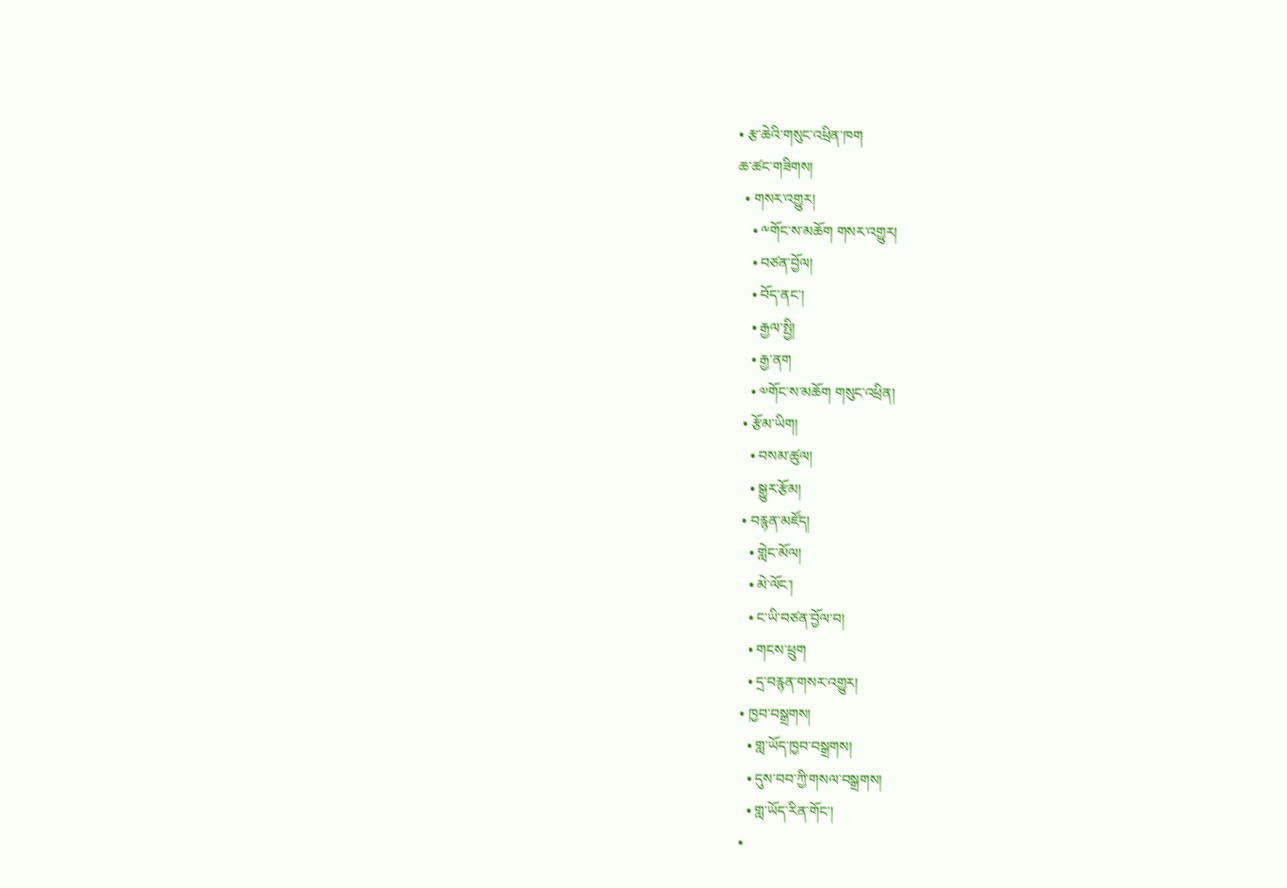• རྩ་ཆེའི་གསུང་འཕྲིན་ཁག
ཆ་ཚང་གཟིགས།
  • གསར་འགྱུར།
    • ༸གོང་ས་མཆོག གསར་འགྱུར།
    • བཙན་བྱོལ།
    • བོད་ནང་།
    • རྒྱལ་སྤྱི།
    • རྒྱ་ནག
    • ༧གོང་ས་མཆོག གསུང་འཕྲིན།
  • རྩོམ་ཡིག།
    • བསམ་ཚུལ།
    • སྒྱུར་རྩོམ།
  • བརྙན་མཛོད།
    • གླེང་མོལ།
    • མེ་ལོང་།
    • ང་ཡི་བཙན་བྱོལ་བ།
    • གངས་ཕྲུག
    • དྲ་བརྙན་གསར་འགྱུར།
  • ཁྱབ་བསྒྲགས།
    • གླ་ཡོད་ཁྱབ་བསྒྲགས།
    • དུས་བབ་ཀྱི་གསལ་བསྒྲགས།
    • གླ་ཡོད་རིན་གོང་།
  •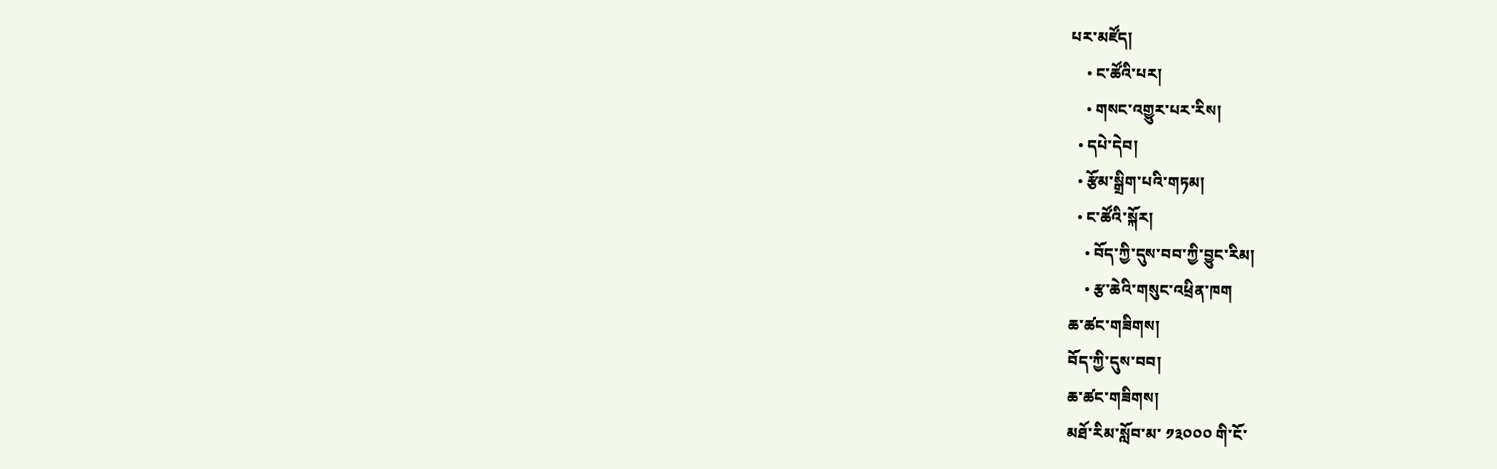པར་མཛོད།
    • ང་ཚོའི་པར།
    • གསང་འགྱུར་པར་རིས།
  • དཔེ་དེབ།
  • རྩོམ་སྒྲིག་པའི་གཏམ།
  • ང་ཚོའི་སྐོར།
    • བོད་ཀྱི་དུས་བབ་ཀྱི་བྱུང་རིམ།
    • རྩ་ཆེའི་གསུང་འཕྲིན་ཁག
ཆ་ཚང་གཟིགས།
བོད་ཀྱི་དུས་བབ།
ཆ་ཚང་གཟིགས།
མཐོ་རིམ་སློབ་མ་ ༡༣༠༠༠ གི་ངོ་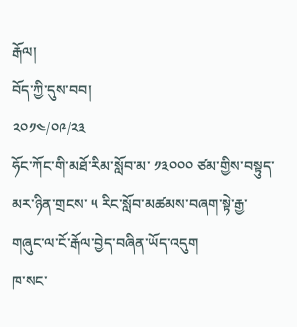རྒོལ།
བོད་ཀྱི་དུས་བབ།
༢༠༡༤/༠༩/༢༣
ཧོང་ཀོང་གི་མཐོ་རིམ་སློབ་མ་ ༡༣༠༠༠ ཙམ་གྱིས་བསྟུད་མར་ཉིན་གྲངས་ ༥ རིང་སློབ་མཚམས་བཞག་སྟེ་རྒྱ་གཞུང་ལ་ངོ་རྒོལ་བྱེད་བཞིན་ཡོད་འདུག
ཁ་སང་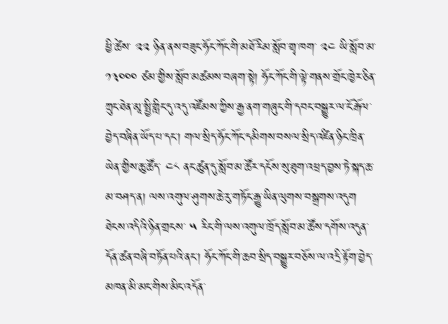ཕྱི་ཚེས་ ༢༢ ཉིན་ནས་བཟུང་ཧོང་ཀོང་གི་མཐོ་རིམ་སློབ་གྲྭ་ཁག་ ༢༤ ཡི་སློབ་མ་ ༡༣༠༠༠ ཙམ་གྱིས་སློབ་མཚམས་བཞག་སྟེ། ཧོང་ཀོང་གི་ལྟེ་གནས་གྲོང་ཁྱེར་ཅིན་ཀྲུང་ཐེན་མཱ་སྤྱི་གླིང་དུ་འདུ་འཛོམས་ཀྱིས་རྒྱ་ནག་གཞུང་གི་དབང་བསྒྱུར་ལ་ངོ་རྒོལ་བྱེད་བཞིན་ཡོད་པ་དང་། གལ་སྲིད་ཧོང་ཀོང་དམིགས་བསལ་སྲིད་འཛིན་ཉིང་ཁྲིན་ཡེན་གྱིས་ཆུ་ཚོད་ ༤༨ ནང་ཚུན་དུ་སློབ་མ་ཚོར་དངོས་སུ་ཐུག་འཕྲད་བྱས་ཏེ་སྐད་ཆ་མ་བཤད་ན། ལས་འགུལ་ཤུགས་ཆེ་རུ་གཏོང་རྒྱུ་ཡིན་ལུགས་བསྒྲགས་འདུག
ཐེངས་འདིའི་ཉིན་གྲངས་ ༥ རིང་གི་ལས་འགུལ་ཁྲོད་སློབ་མ་ཚོས་དགོས་འདུན་དོན་ཚན་བཞི་བཏོན་པའི་ནང་། ཧོང་ཀོང་གི་ཆབ་སྲིད་བསྒྱུར་བཅོས་ལ་འདྲི་རྟོག་བྱེད་མཁན་མི་མང་གིས་མིང་འདོན་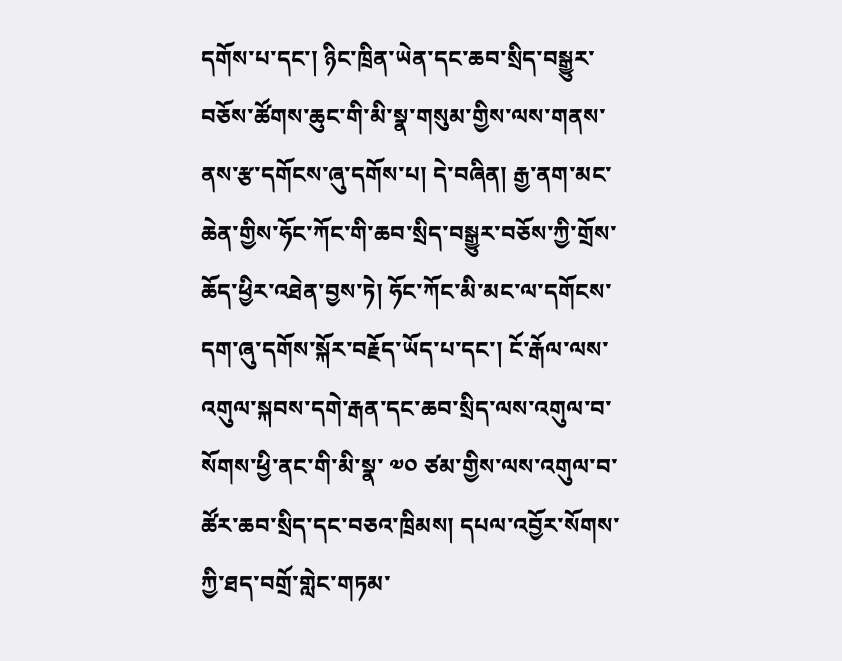དགོས་པ་དང་། ཉིང་ཁྲིན་ཡེན་དང་ཆབ་སྲིད་བསྒྱུར་བཅོས་ཚོགས་ཆུང་གི་མི་སྣ་གསུམ་གྱིས་ལས་གནས་ནས་རྩ་དགོངས་ཞུ་དགོས་པ། དེ་བཞིན། རྒྱ་ནག་མང་ཆེན་གྱིས་ཧོང་ཀོང་གི་ཆབ་སྲིད་བསྒྱུར་བཅོས་ཀྱི་གྲོས་ཆོད་ཕྱིར་འཐེན་བྱས་ཏེ། ཧོང་ཀོང་མི་མང་ལ་དགོངས་དག་ཞུ་དགོས་སྐོར་བརྗོད་ཡོད་པ་དང་། ངོ་རྒོལ་ལས་འགུལ་སྐབས་དགེ་རྒན་དང་ཆབ་སྲིད་ལས་འགུལ་བ་སོགས་ཕྱི་ནང་གི་མི་སྣ་ ༧༠ ཙམ་གྱིས་ལས་འགུལ་བ་ཚོར་ཆབ་སྲིད་དང་བཅའ་ཁྲིམས། དཔལ་འབྱོར་སོགས་ཀྱི་ཐད་བགྲོ་གླེང་གཏམ་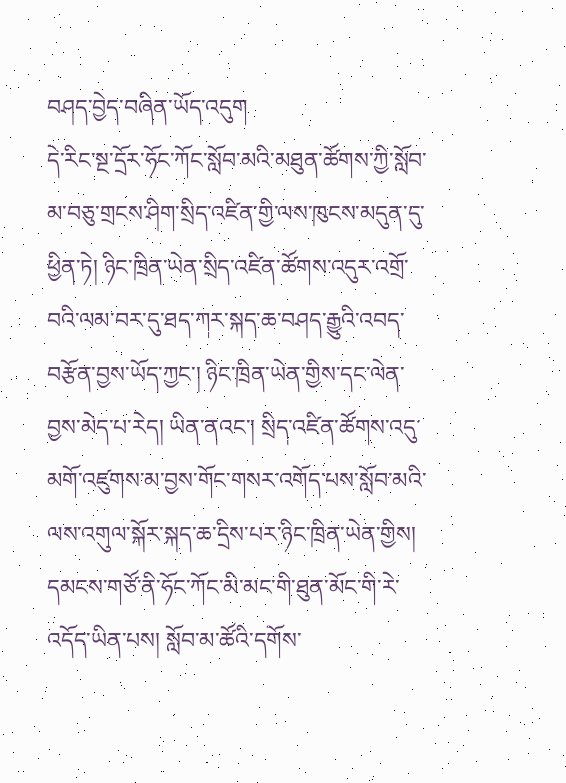བཤད་བྱེད་བཞིན་ཡོད་འདུག
དེ་རིང་སྔ་དྲོར་ཧོང་ཀོང་སློབ་མའི་མཐུན་ཚོགས་ཀྱི་སློབ་མ་བཅུ་གྲངས་ཤིག་སྲིད་འཛིན་གྱི་ལས་ཁུངས་མདུན་དུ་ཕྱིན་ཏེ། ཉིང་ཁྲིན་ཡེན་སྲིད་འཛིན་ཚོགས་འདུར་འགྲོ་བའི་ལམ་བར་དུ་ཐད་ཀར་སྐད་ཆ་བཤད་རྒྱུའི་འབད་བརྩོན་བྱས་ཡོད་ཀྱང་། ཉིང་ཁྲིན་ཡེན་གྱིས་དང་ལེན་བྱས་མེད་པ་རེད། ཡིན་ནའང་། སྲིད་འཛིན་ཚོགས་འདུ་མགོ་འཛུགས་མ་བྱས་གོང་གསར་འགོད་པས་སློབ་མའི་ལས་འགུལ་སྐོར་སྐད་ཆ་དྲིས་པར་ཉིང་ཁྲིན་ཡེན་གྱིས། དམངས་གཙོ་ནི་ཧོང་ཀོང་མི་མང་གི་ཐུན་མོང་གི་རེ་འདོད་ཡིན་པས། སློབ་མ་ཚོའི་དགོས་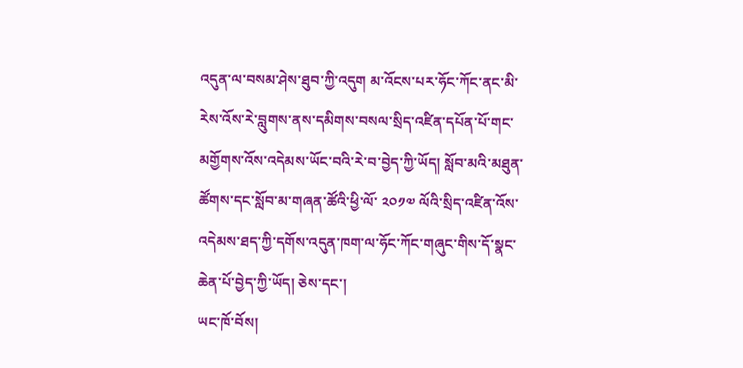འདུན་ལ་བསམ་ཤེས་ཐུབ་ཀྱི་འདུག མ་འོངས་པར་ཧོང་ཀོང་ནང་མི་རེས་འོས་རེ་བླུགས་ནས་དམིགས་བསལ་སྲིད་འཛིན་དཔོན་པོ་གང་མགྱོགས་འོས་འདེམས་ཡོང་བའི་རེ་བ་བྱེད་ཀྱི་ཡོད། སློབ་མའི་མཐུན་ཚོགས་དང་སློབ་མ་གཞན་ཚོའི་ཕྱི་ལོ་ ༢༠༡༧ ལོའི་སྲིད་འཛིན་འོས་འདེམས་ཐད་ཀྱི་དགོས་འདུན་ཁག་ལ་ཧོང་ཀོང་གཞུང་གིས་དོ་སྣང་ཆེན་པོ་བྱེད་ཀྱི་ཡོད། ཅེས་དང་།
ཡང་ཁོ་བོས།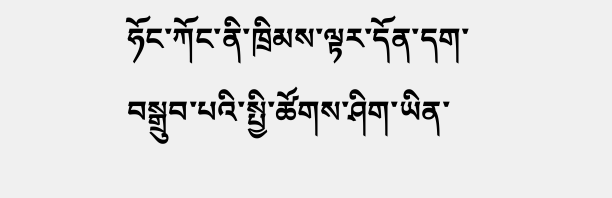ཧོང་ཀོང་ནི་ཁྲིམས་ལྟར་དོན་དག་བསྒྲུབ་པའི་སྤྱི་ཚོགས་ཤིག་ཡིན་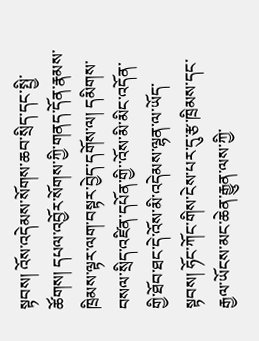སྟབས། འོས་འདེམས་སོགས་ཆབ་སྲིད་དང་སྤྱི་ཚོགས། དཔལ་འབྱོར་སོགས་ཀྱི་གནད་དོན་རྣམས་ཁྲིམས་ལྟར་ལག་བསྟར་བྱེད་དགོས་ལ། དམིགས་བསལ་སྲིད་འཛིན་དཔོན་གྱི་་འོས་མི་མིང་འདོན་གྱི་ཐོབ་ཐང་དེ་འོས་མི་འདེམས་ལྷན་ལ་ཡོད་སྟབས། ཧོང་ཀོང་གིས་ངེས་པར་དུ་རྩ་ཁྲིམས་དང་རྒྱལ་ཡོངས་མང་ཆེན་རྒྱུན་ལས་ཀྱི་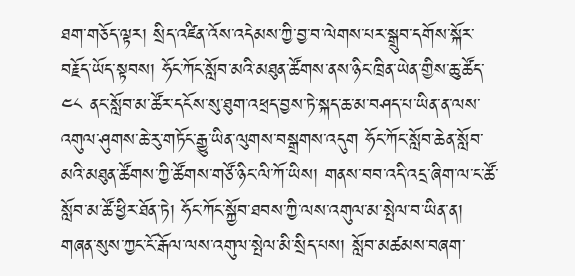ཐག་གཅོད་ལྟར། སྲིད་འཛིན་འོས་འདེམས་ཀྱི་བྱ་བ་ལེགས་པར་སྒྲུབ་དགོས་སྐོར་བརྗོད་ཡོད་སྟབས། ཧོང་ཀོང་སློབ་མའི་མཐུན་ཚོགས་ནས་ཉིང་ཁྲིན་ཡེན་གྱིས་ཆུ་ཚོད་ ༤༨ ནང་སློབ་མ་ཚོར་དངོས་སུ་ཐུག་འཕྲད་བྱས་ཏེ་སྐད་ཆ་མ་བཤད་པ་ཡིན་ན་ལས་འགུལ་ཤུགས་ཆེ་རུ་གཏོང་རྒྱུ་ཡིན་ལུགས་བསྒྲགས་འདུག ཧོང་ཀོང་སློབ་ཆེན་སློབ་མའི་མཐུན་ཚོགས་ཀྱི་ཚོགས་གཙོ་ཉིང་ལི་ཀོ་ཡིས། གནས་བབ་འདི་འདྲ་ཞིག་ལ་ང་ཚོ་སློབ་མ་ཚོ་ཕྱིར་ཐོན་ཏེ། ཧོང་ཀོང་སྐྱོབ་ཐབས་ཀྱི་ལས་འགུལ་མ་སྤེལ་བ་ཡིན་ན། གཞན་སུས་ཀྱང་ངོ་རྒོལ་ལས་འགུལ་སྤེལ་མི་སྲིད་པས། སློབ་མཚམས་བཞག་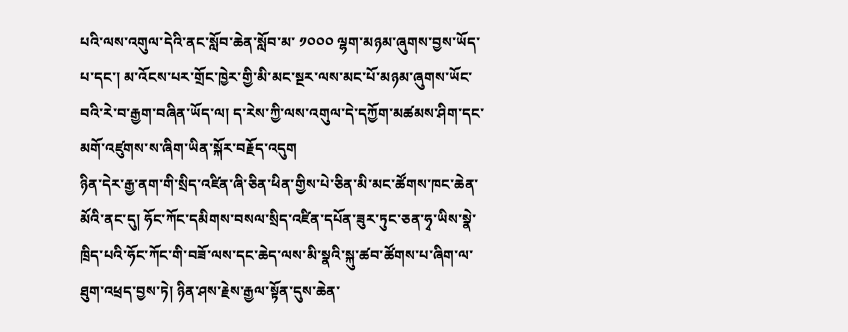པའི་ལས་འགུལ་དེའི་ནང་སློབ་ཆེན་སློབ་མ་ ༡༠༠༠ ལྷག་མཉམ་ཞུགས་བྱས་ཡོད་པ་དང་། མ་འོངས་པར་གྲོང་ཁྱེར་གྱི་མི་མང་སྔར་ལས་མང་པོ་མཉམ་ཞུགས་ཡོང་བའི་རེ་བ་རྒྱག་བཞིན་ཡོད་ལ། ད་རེས་ཀྱི་ལས་འགུལ་དེ་དཀྱོག་མཚམས་ཤིག་དང་མགོ་འཛུགས་ས་ཞིག་ཡིན་སྐོར་བརྗོད་འདུག
ཉིན་དེར་རྒྱ་ནག་གི་སྲིད་འཛིན་ཞི་ཅིན་ཕིན་གྱིས་པེ་ཅིན་མི་མང་ཚོགས་ཁང་ཆེན་མོའི་ནང་དུ། ཧོང་ཀོང་དམིགས་བསལ་སྲིད་འཛིན་དཔོན་ཟུར་ཏུང་ཅན་ཧྭ་ཡིས་སྣེ་ཁྲིད་པའི་ཧོང་ཀོང་གི་བཟོ་ལས་དང་ཆེད་ལས་མི་སྣའི་སྐུ་ཚབ་ཚོགས་པ་ཞིག་ལ་ཐུག་འཕྲད་བྱས་ཏེ། ཉིན་ཤས་རྗེས་རྒྱལ་སྟོན་དུས་ཆེན་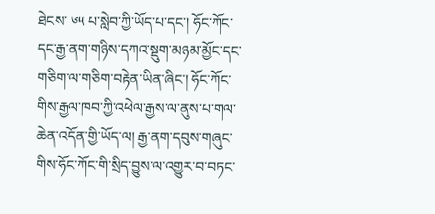ཐེངས་ ༦༥ པ་སླེབ་ཀྱི་ཡོད་པ་དང་། ཧོང་ཀོང་དང་རྒྱ་ནག་གཉིས་དཀའ་སྡུག་མཉམ་མྱོང་དང་གཅིག་ལ་གཅིག་བརྟེན་ཡིན་ཞིང་། ཧོང་ཀོང་གིས་རྒྱལ་ཁབ་ཀྱི་འཕེལ་རྒྱས་ལ་ནུས་པ་གལ་ཆེན་འདོན་གྱི་ཡོད་ལ། རྒྱ་ནག་དབུས་གཞུང་གིས་ཧོང་ཀོང་གི་སྲིད་བྱུས་ལ་འགྱུར་བ་བཏང་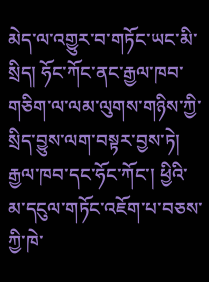མེད་ལ་འགྱུར་བ་གཏོང་ཡང་མི་སྲིད། ཧོང་ཀོང་ནང་རྒྱལ་ཁབ་གཅིག་ལ་ལམ་ལུགས་གཉིས་ཀྱི་སྲིད་བྱུས་ལག་བསྟར་བྱས་ཏེ། རྒྱལ་ཁབ་དང་ཧོང་ཀོང་། ཕྱིའི་མ་དངུལ་གཏོང་འཇོག་པ་བཅས་ཀྱི་ཁེ་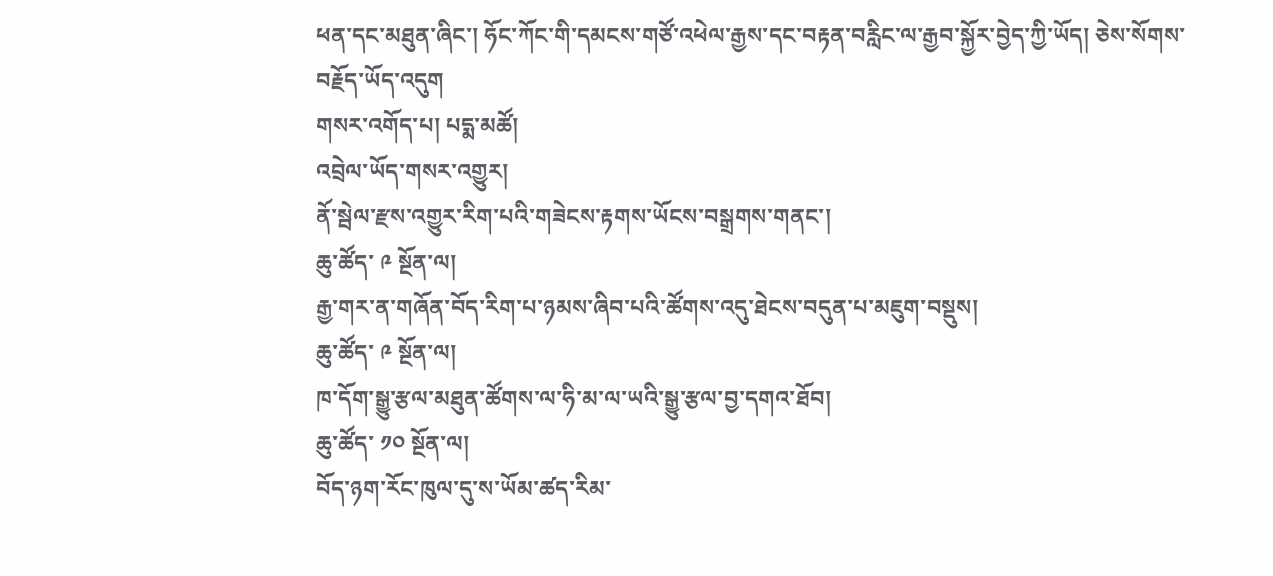ཕན་དང་མཐུན་ཞིང་། ཧོང་ཀོང་གི་དམངས་གཙོ་འཕེལ་རྒྱས་དང་བརྟན་བརླིང་ལ་རྒྱབ་སྐྱོར་བྱེད་ཀྱི་ཡོད། ཅེས་སོགས་བརྗོད་ཡོད་འདུག
གསར་འགོད་པ། པདྨ་མཚོ།
འབྲེལ་ཡོད་གསར་འགྱུར།
ནོ་སྦེལ་རྫས་འགྱུར་རིག་པའི་གཟེངས་རྟགས་ཡོངས་བསྒྲགས་གནང་།
ཆུ་ཚོད་ ༩ སྔོན་ལ།
རྒྱ་གར་ན་གཞོན་བོད་རིག་པ་ཉམས་ཞིབ་པའི་ཚོགས་འདུ་ཐེངས་བདུན་པ་མཇུག་བསྡུས།
ཆུ་ཚོད་ ༩ སྔོན་ལ།
ཁ་དོག་སྒྱུ་རྩལ་མཐུན་ཚོགས་ལ་ཧི་མ་ལ་ཡའི་སྒྱུ་རྩལ་བྱ་དགའ་ཐོབ།
ཆུ་ཚོད་ ༡༠ སྔོན་ལ།
བོད་ཉག་རོང་ཁུལ་དུ་ས་ཡོམ་ཚད་རིམ་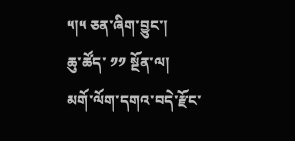༥།༥ ཅན་ཞིག་བྱུང་།
ཆུ་ཚོད་ ༡༡ སྔོན་ལ།
མགོ་ལོག་དགའ་བདེ་རྫོང་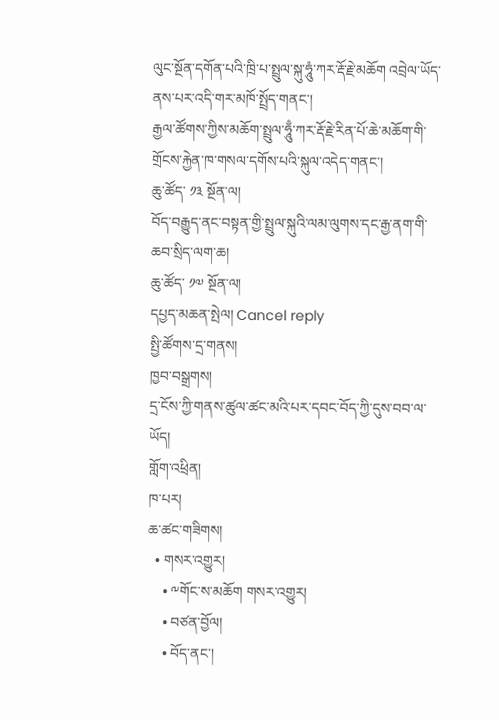ལུང་སྔོན་དགོན་པའི་ཁྲི་པ་སྤྲུལ་སྐུ་ཧཱུཾ་ཀར་རྡོ་རྗེ་མཆོག འབྲེལ་ཡོད་ནས་པར་འདི་གར་མཁོ་སྤྲོད་གནང་།
རྒྱལ་ཚོགས་ཀྱིས་མཆོག་སྤྲུལ་ཧཱུྃ་ཀར་རྡོ་རྗེ་རིན་པོ་ཆེ་མཆོག་གི་གྲོངས་རྐྱེན་ཁ་གསལ་དགོས་པའི་སྐུལ་འདེད་གནང་།
ཆུ་ཚོད་ ༡༣ སྔོན་ལ།
བོད་བརྒྱུད་ནང་བསྟན་གྱི་སྤྲུལ་སྐུའི་ལམ་ལུགས་དང་རྒྱ་ནག་གི་ཆབ་སྲིད་ལག་ཆ།
ཆུ་ཚོད་ ༡༧ སྔོན་ལ།
དཔྱད་མཆན་སྤེལ། Cancel reply
སྤྱི་ཚོགས་དྲ་གནས།
ཁྱབ་བསྒྲགས།
དྲ་ངོས་ཀྱི་གནས་ཚུལ་ཚང་མའི་པར་དབང་བོད་ཀྱི་དུས་བབ་ལ་ཡོད།
གློག་འཕྲིན།
ཁ་པར།
ཆ་ཚང་གཟིགས།
  • གསར་འགྱུར།
    • ༸གོང་ས་མཆོག གསར་འགྱུར།
    • བཙན་བྱོལ།
    • བོད་ནང་།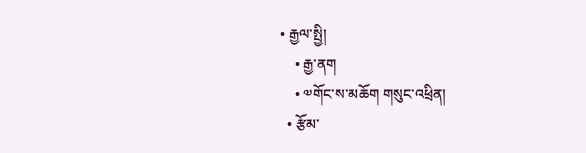• རྒྱལ་སྤྱི།
    • རྒྱ་ནག
    • ༧གོང་ས་མཆོག གསུང་འཕྲིན།
  • རྩོམ་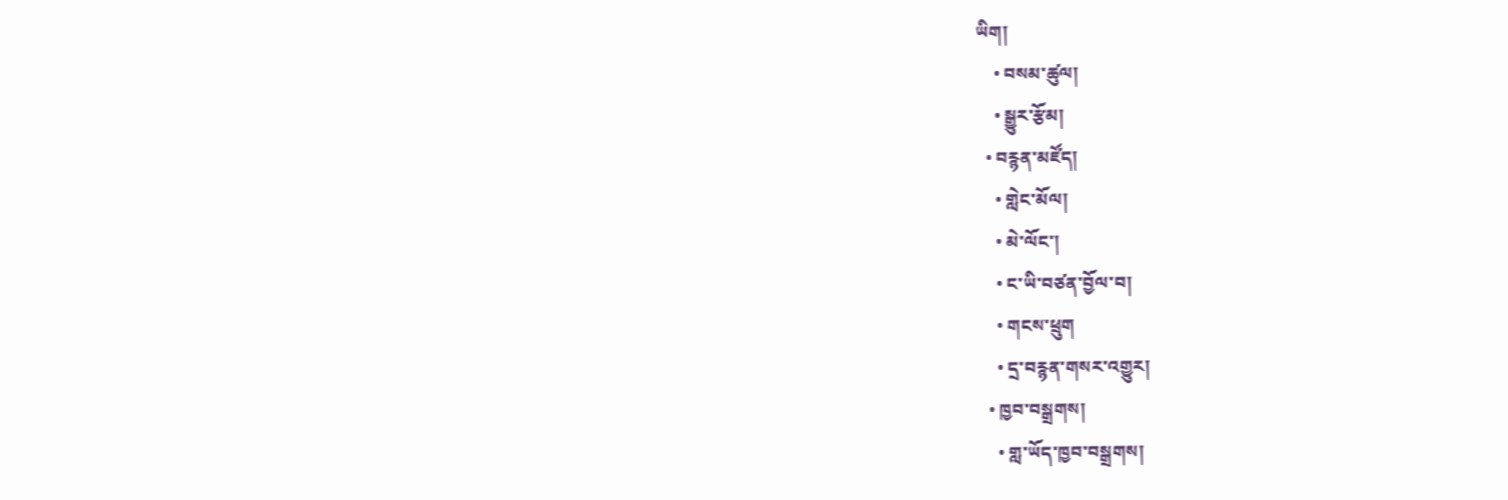ཡིག།
    • བསམ་ཚུལ།
    • སྒྱུར་རྩོམ།
  • བརྙན་མཛོད།
    • གླེང་མོལ།
    • མེ་ལོང་།
    • ང་ཡི་བཙན་བྱོལ་བ།
    • གངས་ཕྲུག
    • དྲ་བརྙན་གསར་འགྱུར།
  • ཁྱབ་བསྒྲགས།
    • གླ་ཡོད་ཁྱབ་བསྒྲགས།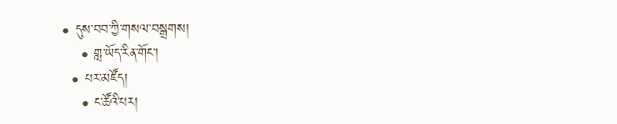• དུས་བབ་ཀྱི་གསལ་བསྒྲགས།
    • གླ་ཡོད་རིན་གོང་།
  • པར་མཛོད།
    • ང་ཚོའི་པར།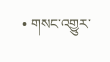• གསང་འགྱུར་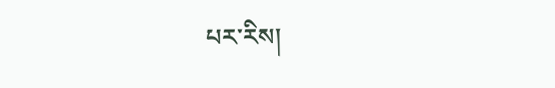པར་རིས།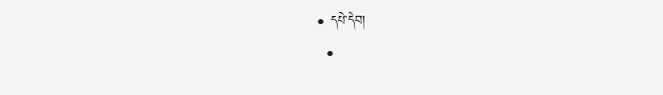• དཔེ་དེབ།
  •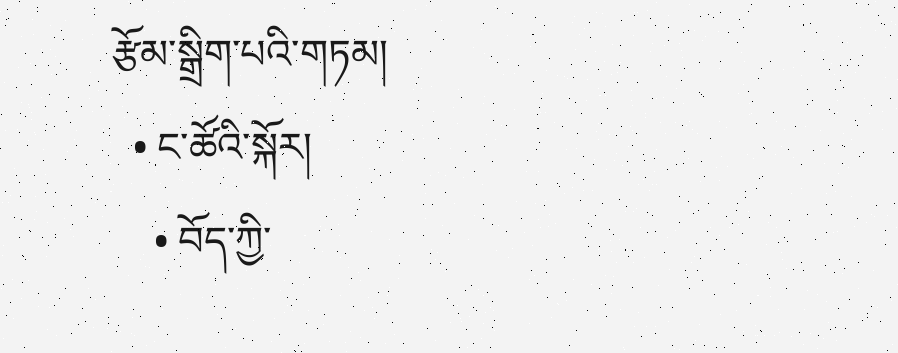རྩོམ་སྒྲིག་པའི་གཏམ།
  • ང་ཚོའི་སྐོར།
    • བོད་ཀྱི་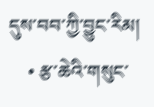དུས་བབ་ཀྱི་བྱུང་རིམ།
    • རྩ་ཆེའི་གསུང་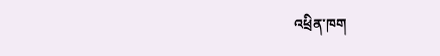འཕྲིན་ཁག